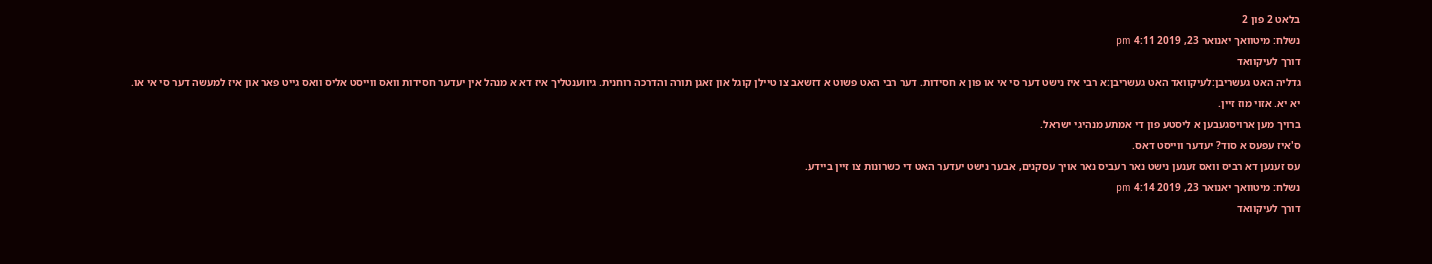בלאט 2 פון 2
נשלח: מיטוואך יאנואר 23, 2019 4:11 pm
דורך לעיקוואד
גדליה האט געשריבן:לעיקוואד האט געשריבן:א רבי איז נישט דער סי אי או פון א חסידות. דער רבי האט פשוט א דזשאב צו טיילן קוגל און זאגן תורה והדרכה רוחנית. גיווענטליך איז דא א מנהל אין יעדער חסידות וואס ווייסט אליס וואס גייט פאר און איז למעשה דער סי אי או.
יא יא. אזוי מוז זיין.
ברויך מען ארויסגעבען א ליסטע פון די אמתע מנהיגי ישראל.
ס'איז עפעס א סוד? יעדער ווייסט דאס.
עס זענען דא רביס וואס זענען נישט נאר רעביס נאר אויך עסקנים, אבער נישט יעדער האט די כשרונות צו זיין ביידע.
נשלח: מיטוואך יאנואר 23, 2019 4:14 pm
דורך לעיקוואד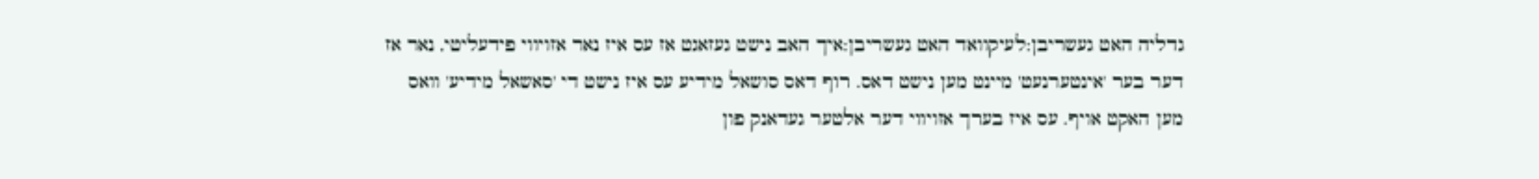גדליה האט געשריבן:לעיקוואד האט געשריבן:איך האב נישט געזאגט אז עס איז נאר אזויווי פידעליטי, נאר אז דער בער 'אינטערנעט' מיינט מען נישט דאס. רוף דאס סושאל מידיע עס איז נישט די 'סאשאל מידיע' וואס מען האקט אויף. עס איז בערך אזויווי דער אלטער געדאנק פון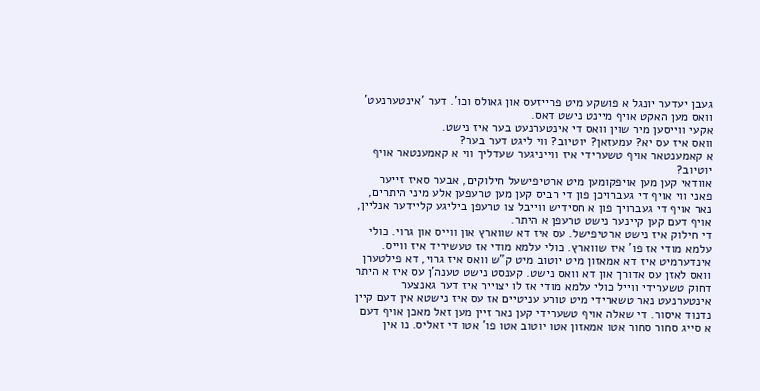געבן יעדער יונגל א פושקע מיט פרייזעס און גאולס וכו'. דער 'אינטערנעט' וואס מען האקט אויף מיינט נישט דאס.
אקעי ווייסען מיר שוין וואס די אינטערנעט בער איז נישט.
וואס איז עס יא? עמעזאן? יוטיוב? ווי ליגט דער בער?
א קאמענטאר אויף טשערידי איז ווייניגער שעדליך ווי א קאמענטאר אויף יוטיוב?
אוודאי קען מען אויפקומען מיט ארטיפישעל חילוקים, אבער סאיז זייער פאני ווי אויף די געברויכן פון די רביס קען מען טרעפען אלע מיני היתרים, נאר אויף די געברויך פון א חסידיש ווייבל צו טרעפן ביליגע קליידער אנליין, אויף דעם קען קיינער נישט טרעפן א היתר.
די חילוק איז נישט ארטיפישל. עס איז דא שווארץ און ווייס און גרוי. כולי עלמא מודי אז פו' איז שווארץ. כולי עלמא מודי אז טעשיריד איז ווייס. אינדערמיט איז דא אמאזון מיט יוטוב מיט ק"ש וואס איז גרוי, דא פילטערן וואס לאזן עס אדורך און דא וואס נישט. קענסט נישט טענה'ן עס איז א היתר דחוק טשערידי ווייל כולי עלמא מודי אז לו יצוייר איז דער גאנצער אינטערנעט נאר טשארידי מיט טורע עניטיים אז עס איז נישטא אין דעם קיין נדנוד איסור. די שאלה אויף טשערידי קען נאר זיין מען זאל מאכן אויף דעם א סייג סחור סחור אטו אמאזון אטו יוטוב אטו פו' אטו די זאליס. נו אין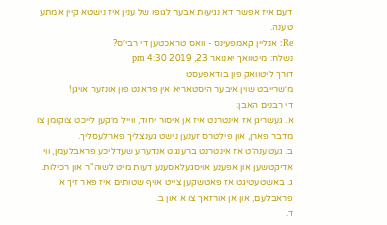דעם איז אפשר דא נגיעות אבער לגופו של ענין איז נישטא קיין אמתע טענה.
Re: אנליין קאמפעינס - וואס טראכטען די רבי׳ס?
נשלח: מיטוואך יאנואר 23, 2019 4:30 pm
דורך ליטוואק פון בודאפעסט
מ׳שרייבט שוין איבער היסטאריא אין פראנט פון אונזער אויגן!
די רבנים האבן:
א. געשריגן אז אינטרנט איז אן איסור יחוד, ווייל מ׳קען לייכט צוקומן צו מדבר פארן, און פילטרס זענען נישט גענצליך פארלעסליך.
ב. געטענה׳ט אז אינטרנט ברענגט אנדערע שעדליכע פראבלעמן, ווי אדיקטשען און אפענע אויסגעלאסענע דעות מיט לשוה"ר און רכילות.
ג. באשטעטיגט אז פאטשקען צייט אויף שטותים איז פאר זיך א פראבלעם, און אן אורזאך צו א און ב.
ד.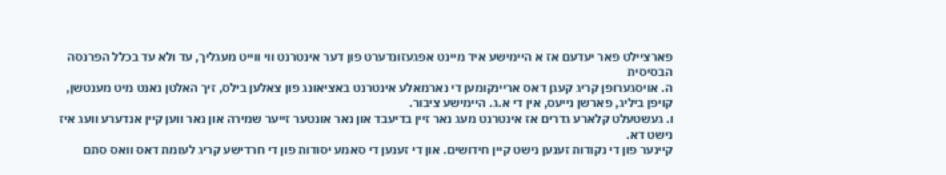פארציילט פאר יעדעם אז א היימישע איד מיינט אפגעזונדערט פון דער אינטרנט ווי ווייט מעגליך, עד ולא עד בכלל הפרנסה הבסיסית
ה. אויסגערופן קריג קעגן דאס אריינקומען די נארמאלע אינטרנט באציאונג פון צאלען בילס, זיך האלטן נאנט מיט מענטשן, קויפן ביליג, פארשן נייעס, אין די א.ג. היימישע ציבור.
ו. געשטעלט קלארע גדרים אז אינטרנט מעג נאר זיין בדיעבד און נאר אונטער זייער שמירה און נאר ווען קיין אנדערע וועג איז נישט דא.
קיינער פון די נקודות זענען נישט קיין חידושים. און די זענען די סאמע יסודות פון די חרדישע קריג לעומת דאס וואס סתם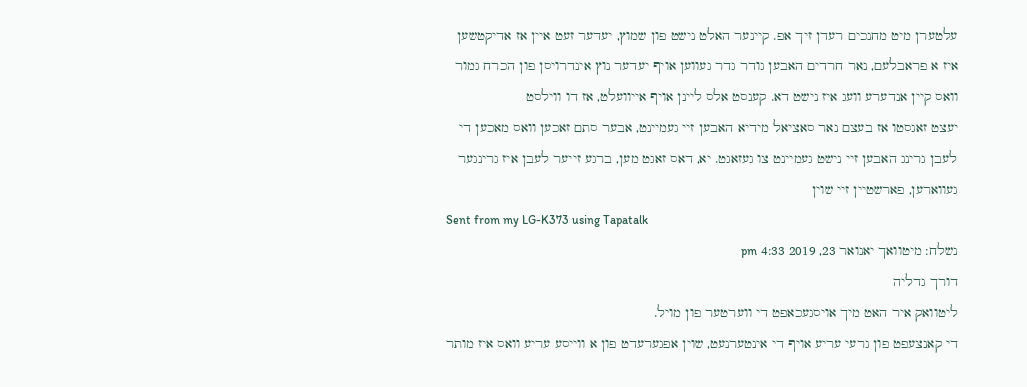עלטערן מיט מחנכים רעדן זיך אפ. קיינער האלט נישט פון שמוץ, יעדער זעט איין אז אדיקטשען איז א פראבלעם, נאר חרדים האבען גודר גדר געווען אויף יעדער נוץ אינדרויסן פון הכרח גמור וואס קיין אנדערע וועג איז נישט דא. קענסט אלס ליינן אויף אייוועלט, אז דו ווילסט
יעצט זאגסטו אז בעצם נאר סאציאל מידיא האבען זיי געמיינט, אבער סתם זאכען וואס מאכען די לעבן גרינג האבען זיי נישט געמיינט צו געזאגט. יא, דאס זאגט מען, ברגע זייער לעבן איז גרינגער געווארען, פארשטיין זיי שוין
Sent from my LG-K373 using Tapatalk
נשלח: מיטוואך יאנואר 23, 2019 4:33 pm
דורך גדליה
ליטוואק איר האט מיך אויסגעכאפט די ווערטער פון מויל.
די קאנצעפט פון גרעי עריע אויף די אינטערנעט, שוין אפגערעדט פון א ווייסע עריע וואס איז מותר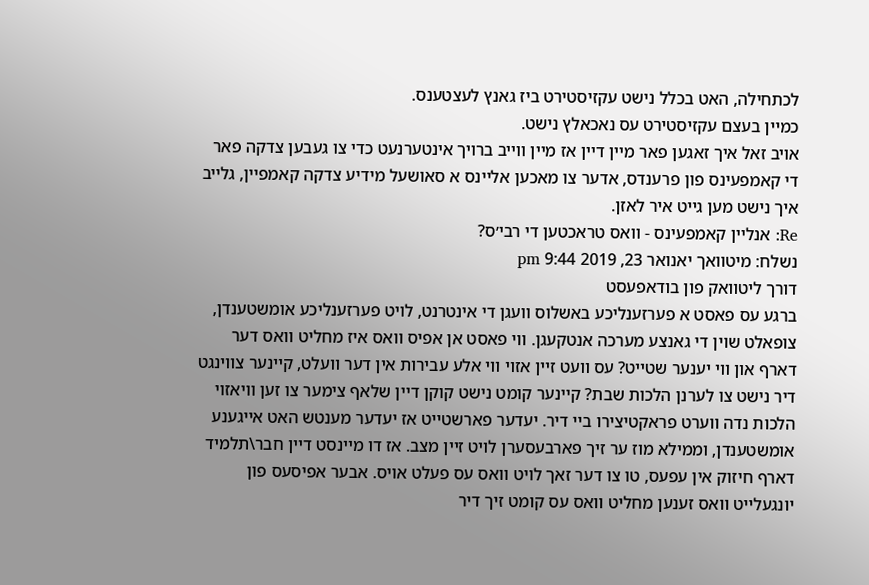לכתחילה, האט בכלל נישט עקזיסטירט ביז גאנץ לעצטענס.
כמיין בעצם עקזיסטירט עס נאכאלץ נישט.
אויב זאל איך זאגען פאר מיין דיין אז מיין ווייב ברויך אינטערנעט כדי צו געבען צדקה פאר די קאמפעינס פון פרענדס, אדער צו מאכען אליינס א סאושעל מידיע צדקה קאמפיין, גלייב איך נישט מען גייט איר לאזן.
Re: אנליין קאמפעינס - וואס טראכטען די רבי׳ס?
נשלח: מיטוואך יאנואר 23, 2019 9:44 pm
דורך ליטוואק פון בודאפעסט
ברגע עס פאסט א פערזענליכע באשלוס וועגן די אינטרנט, לויט פערזענליכע אומשטענדן, צופאלט שוין די גאנצע מערכה אנטקעגן. ווי פאסט אן אפיס וואס איז מחליט וואס דער דארף און ווי יענער שטייט? עס וועט זיין אזוי ווי אלע עבירות אין דער וועלט, קיינער צווינגט דיר נישט צו לערנן הלכות שבת? קיינער קומט נישט קוקן דיין שלאף צימער צו זען וויאזוי הלכות נדה ווערט פראקטיצירו ביי דיר. יעדער פארשטייט אז יעדער מענטש האט אייגענע אומשטענדן, וממילא מוז ער זיך פארבעסערן לויט זיין מצב. אז דו מיינסט דיין חבר\תלמיד דארף חיזוק אין עפעס, טו צו דער זאך לויט וואס עס פעלט אויס. אבער אפיסעס פון יונגעלייט וואס זענען מחליט וואס עס קומט זיך דיר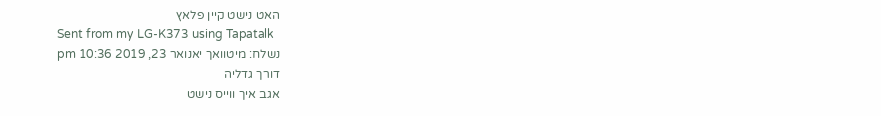האט נישט קיין פלאץ
Sent from my LG-K373 using Tapatalk
נשלח: מיטוואך יאנואר 23, 2019 10:36 pm
דורך גדליה
אגב איך ווייס נישט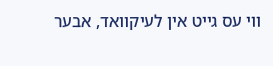ווי עס גייט אין לעיקוואד, אבער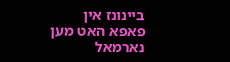ביינונז אין פאפא האט מען נארמאל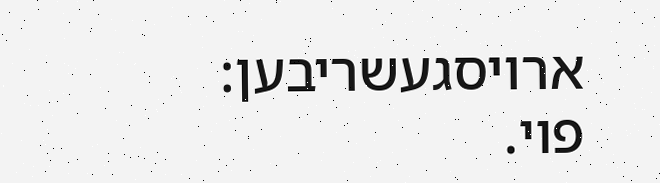ארויסגעשריבען: פוי.